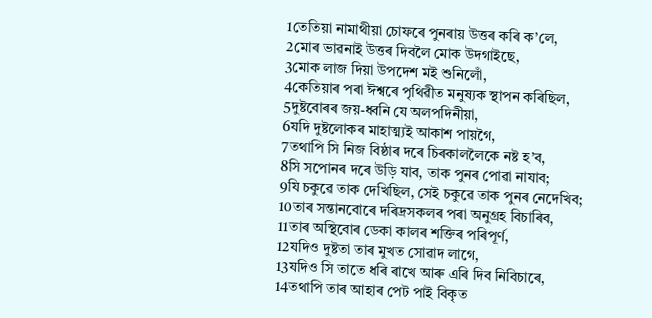1তেতিয়া নামাথীয়া চোফৰে পুনৰায় উত্তৰ কৰি ক’লে,
2মোৰ ভাৱনাই উত্তৰ দিবলৈ মোক উদগাইছে,
3মোক লাজ দিয়া উপদেশ মই শুনিলোঁ,
4কেতিয়াৰ পৰা ঈশ্বৰে পৃথিৱীত মনুষ্যক স্থাপন কৰিছিল,
5দুষ্টবোৰৰ জয়-ধ্বনি যে অলপদিনীয়া,
6যদি দুষ্টলোকৰ মাহাত্ম্যই আকাশ পায়গৈ,
7তথাপি সি নিজ বিষ্ঠাৰ দৰে চিৰকাললৈকে নষ্ট হ’ব,
8সি সপোনৰ দৰে উড়ি যাব, তাক পুনৰ পোৱা নাযাব;
9যি চকুৱে তাক দেখিছিল, সেই চকুৱে তাক পুনৰ নেদেখিব;
10তাৰ সন্তানবোৰে দৰিদ্ৰসকলৰ পৰা অনুগ্ৰহ বিচাৰিব,
11তাৰ অস্থিবোৰ ডেকা কালৰ শক্তিৰ পৰিপূৰ্ণ,
12যদিও দুষ্টতা তাৰ মুখত সোৱাদ লাগে,
13যদিও সি তাতে ধৰি ৰাখে আৰু এৰি দিব নিবিচাৰে,
14তথাপি তাৰ আহাৰ পেট পাই বিকৃত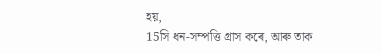হয়,
15সি ধন-সম্পত্তি গ্ৰাস কৰে, আৰু তাক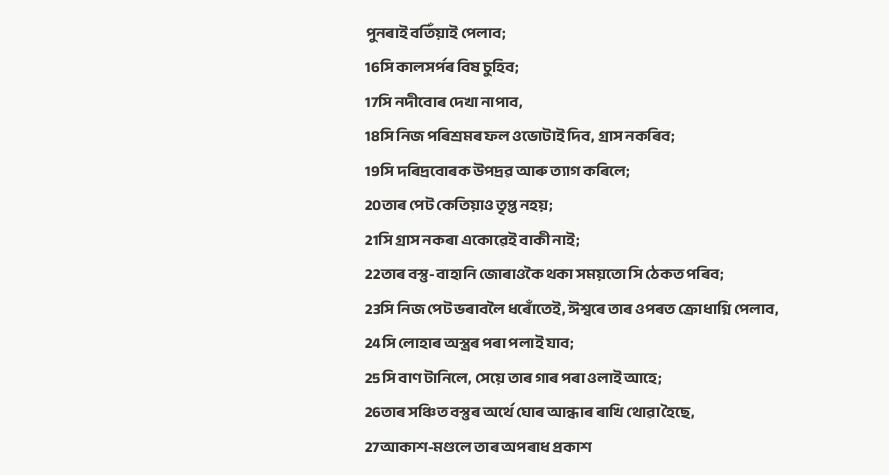পুনৰাই বতিঁয়াই পেলাব;
16সি কালসৰ্পৰ বিষ চুহিব;
17সি নদীবোৰ দেখা নাপাব,
18সি নিজ পৰিশ্ৰমৰ ফল ওভোটাই দিব, গ্ৰাস নকৰিব;
19সি দৰিদ্ৰবোৰক উপদ্ৰৱ আৰু ত্যাগ কৰিলে;
20তাৰ পেট কেতিয়াও তৃপ্ত নহয়;
21সি গ্ৰাস নকৰা একোৱেই বাকী নাই;
22তাৰ বস্তু-বাহানি জোৰাওকৈ থকা সময়তো সি ঠেকত পৰিব;
23সি নিজ পেট ভৰাবলৈ ধৰোঁতেই, ঈশ্বৰে তাৰ ওপৰত ক্ৰোধাগ্নি পেলাব,
24সি লোহাৰ অস্ত্ৰৰ পৰা পলাই যাব;
25সি বাণ টানিলে, সেয়ে তাৰ গাৰ পৰা ওলাই আহে;
26তাৰ সঞ্চিত বস্তুৰ অৰ্থে ঘোৰ আন্ধাৰ ৰাখি থোৱা হৈছে,
27আকাশ-মণ্ডলে তাৰ অপৰাধ প্ৰকাশ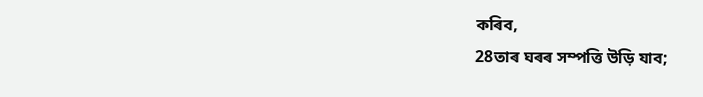কৰিব,
28তাৰ ঘৰৰ সম্পত্তি উড়ি যাব;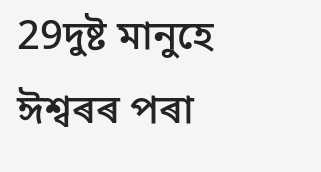29দুষ্ট মানুহে ঈশ্বৰৰ পৰা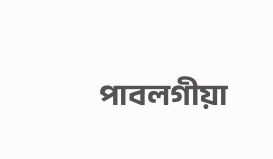পাবলগীয়া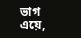ভাগ এয়ে,